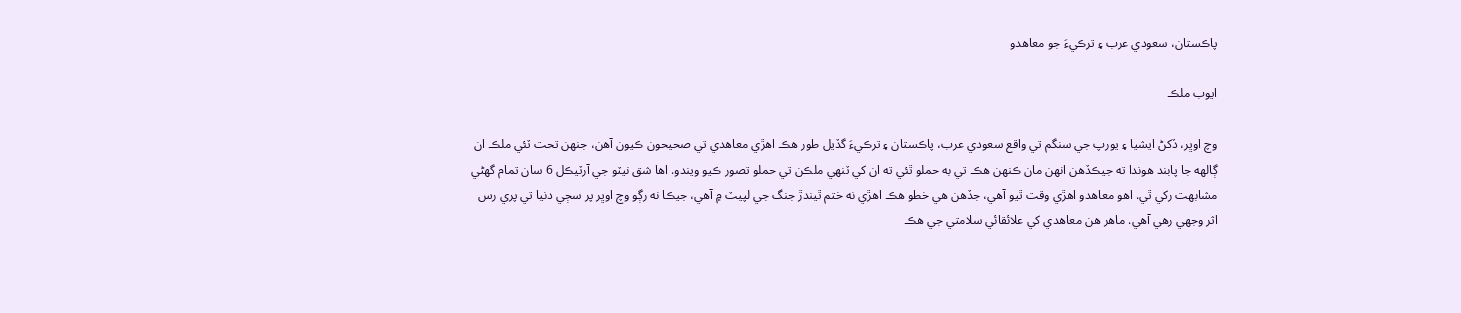پاڪستان، سعودي عرب ۽ ترڪيءَ جو معاهدو

ايوب ملڪ

وچ اوڀر، ڏکڻ ايشيا ۽ يورپ جي سنگم تي واقع سعودي عرب، پاڪستان ۽ ترڪيءَ گڏيل طور هڪ اهڙي معاهدي تي صحيحون ڪيون آهن، جنهن تحت ٽئي ملڪ ان ڳالهه جا پابند هوندا ته جيڪڏهن انهن مان ڪنهن هڪ تي به حملو ٿئي ته ان کي ٽنهي ملڪن تي حملو تصور ڪيو ويندو. اها شق نيٽو جي آرٽيڪل 6 سان تمام گهڻي مشابهت رکي ٿي. اهو معاهدو اهڙي وقت ٿيو آهي، جڏهن هي خطو هڪ اهڙي نه ختم ٿيندڙ جنگ جي لپيٽ ۾ آهي، جيڪا نه رڳو وچ اوڀر پر سڄي دنيا تي پري رس اثر وجهي رهي آهي. ماهر هن معاهدي کي علائقائي سلامتي جي هڪ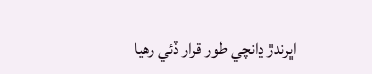اڀرندڙ ڍانچي طور قرار ڏئي رهيا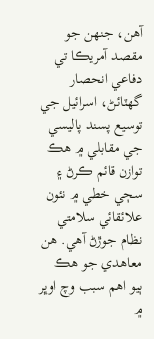آهن، جنهن جو مقصد آمريڪا تي دفاعي انحصار گهٽائڻ، اسرائيل جي توسيع پسند پاليسي جي مقابلي ۾ هڪ توازن قائم ڪرڻ ۽ سڄي خطي ۾ نئون علائقائي سلامتي نظام جوڙڻ آهي. هن معاهدي جو هڪ ٻيو اهم سبب وچ اوڀر ۾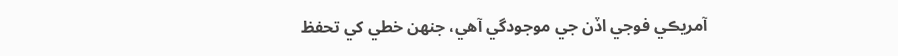آمريڪي فوجي اڏن جي موجودگي آهي، جنهن خطي کي تحفظ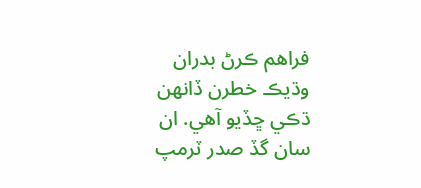فراهم ڪرڻ بدران وڌيڪ خطرن ڏانهن ڌڪي ڇڏيو آهي. ان سان گڏ صدر ٽرمپ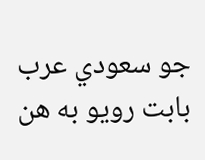جو سعودي عرب بابت رويو به هن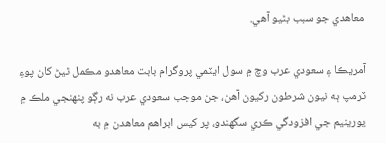معاهدي جو سبب بڻيو آهي.

آمريڪا ۽ سعودي عرب وچ ۾ سول ايٽمي پروگرام بابت معاهدو مڪمل ٿيڻ کان پوءِ ٽرمپ ٻه نيون شرطون رکيون آهن، جن موجب سعودي عرب نه رڳو پنهنجي ملڪ ۾ يورينيم جي افزودگي ڪري سگهندو، پر کيس ابراهم معاهدن ۾ به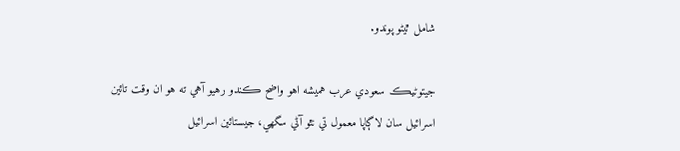شامل ٿيڻو پوندو.

جيتوڻيڪ سعودي عرب هميشه اهو واضح ڪندو رهيو آهي ته هو ان وقت تائين اسرائيل سان لاڳاپا معمول تي نٿو آڻي سگهي، جيستائين اسرائيل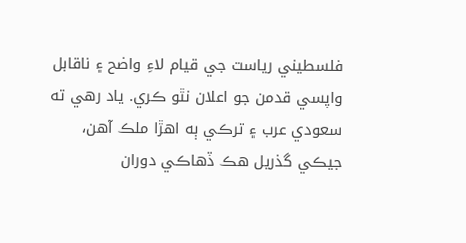فلسطيني رياست جي قيام لاءِ واضح ۽ ناقابل واپسي قدمن جو اعلان نٿو ڪري. ياد رهي ته سعودي عرب ۽ ترڪي ٻه اهڙا ملڪ آهن، جيڪي گذريل هڪ ڏهاڪي دوران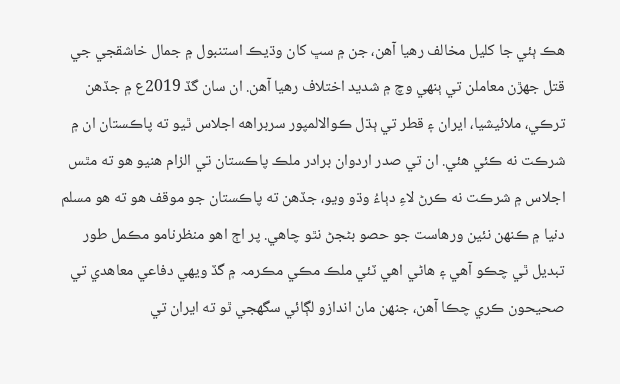هڪ ٻئي جا کليل مخالف رهيا آهن، جن ۾ سڀ کان وڌيڪ استنبول ۾ جمال خاشقجي جي قتل جهڙن معاملن تي ٻنهي وچ ۾ شديد اختلاف رهيا آهن. ان سان گڏ 2019ع ۾ جڏهن ترڪي، ملائيشيا، ايران ۽ قطر تي ٻڌل ڪوالالمپور سربراهه اجلاس ٿيو ته پاڪستان ان ۾ شرڪت نه ڪئي هئي. ان تي صدر اردوان برادر ملڪ پاڪستان تي الزام هنيو هو ته مٿس اجلاس ۾ شرڪت نه ڪرڻ لاءِ دٻاءُ وڌو ويو، جڏهن ته پاڪستان جو موقف هو ته هو مسلم دنيا ۾ ڪنهن نئين ورهاست جو حصو بڻجڻ نٿو چاهي. پر اڄ اهو منظرنامو مڪمل طور تبديل ٿي چڪو آهي ۽ هاڻي اهي ٽئي ملڪ مڪي مڪرمہ ۾ گڏ ويهي دفاعي معاهدي تي صحيحون ڪري چڪا آهن، جنهن مان اندازو لڳائي سگهجي ٿو ته ايران تي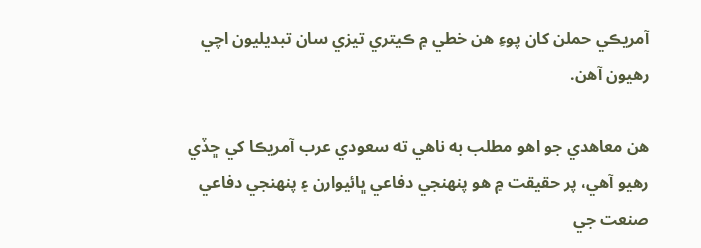آمريڪي حملن کان پوءِ هن خطي ۾ ڪيتري تيزي سان تبديليون اچي رهيون آهن.

هن معاهدي جو اهو مطلب به ناهي ته سعودي عرب آمريڪا کي ڇڏي رهيو آهي، پر حقيقت ۾ هو پنهنجي دفاعي ڀائيوارن ۽ پنهنجي دفاعي صنعت جي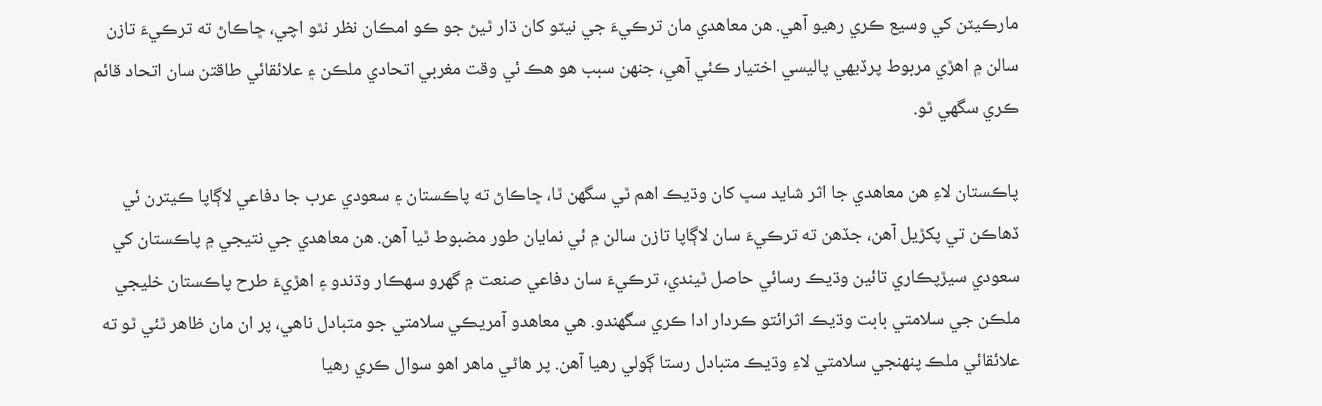مارڪيٽن کي وسيع ڪري رهيو آهي. هن معاهدي مان ترڪيءَ جي نيٽو کان ڌار ٿيڻ جو ڪو امڪان نظر نٿو اچي، ڇاڪاڻ ته ترڪيءَ تازن سالن ۾ اهڙي مربوط پرڏيهي پاليسي اختيار ڪئي آهي، جنهن سبب هو هڪ ئي وقت مغربي اتحادي ملڪن ۽ علائقائي طاقتن سان اتحاد قائم ڪري سگهي ٿو.

پاڪستان لاءِ هن معاهدي جا اثر شايد سڀ کان وڌيڪ اهم ٿي سگهن ٿا، ڇاڪاڻ ته پاڪستان ۽ سعودي عرب جا دفاعي لاڳاپا ڪيترن ئي ڏهاڪن تي پکڙيل آهن، جڏهن ته ترڪيءَ سان لاڳاپا تازن سالن ۾ ئي نمايان طور مضبوط ٿيا آهن. هن معاهدي جي نتيجي ۾ پاڪستان کي سعودي سيڙپڪاري تائين وڌيڪ رسائي حاصل ٿيندي، ترڪيءَ سان دفاعي صنعت ۾ گهرو سهڪار وڌندو ۽ اهڙيءَ طرح پاڪستان خليجي ملڪن جي سلامتي بابت وڌيڪ اثرائتو ڪردار ادا ڪري سگهندو. هي معاهدو آمريڪي سلامتي جو متبادل ناهي، پر ان مان ظاهر ٿئي ٿو ته علائقائي ملڪ پنهنجي سلامتي لاءِ وڌيڪ متبادل رستا ڳولي رهيا آهن. پر هاڻي ماهر اهو سوال ڪري رهيا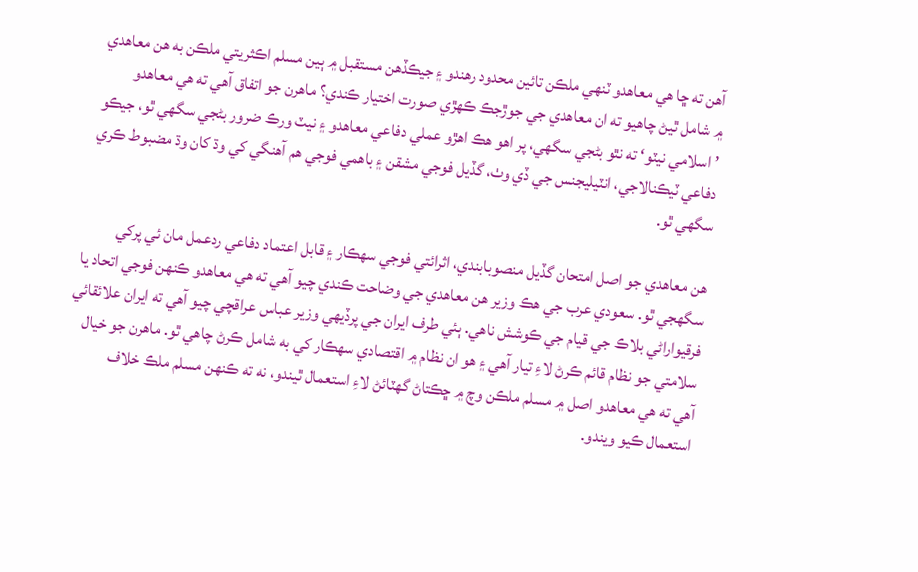آهن ته ڇا هي معاهدو ٽنهي ملڪن تائين محدود رهندو ۽ جيڪڏهن مستقبل ۾ ٻين مسلم اڪثريتي ملڪن به هن معاهدي ۾ شامل ٿيڻ چاهيو ته ان معاهدي جي جوڙجڪ ڪهڙي صورت اختيار ڪندي؟ ماهرن جو اتفاق آهي ته هي معاهدو ’اسلامي نيٽو‘ ته نٿو بڻجي سگهي، پر اهو هڪ اهڙو عملي دفاعي معاهدو ۽ نيٽ ورڪ ضرور بڻجي سگهي ٿو، جيڪو دفاعي ٽيڪنالاجي، انٽيليجنس جي ڏي وٺ، گڏيل فوجي مشقن ۽ باهمي فوجي هم آهنگي کي وڌ کان وڌ مضبوط ڪري سگهي ٿو.

هن معاهدي جو اصل امتحان گڏيل منصوبابندي، اثرائتي فوجي سهڪار ۽ قابل اعتماد دفاعي ردعمل مان ئي پرکي سگهجي ٿو. سعودي عرب جي هڪ وزير هن معاهدي جي وضاحت ڪندي چيو آهي ته هي معاهدو ڪنهن فوجي اتحاد يا فرقيواراڻي بلاڪ جي قيام جي ڪوشش ناهي. ٻئي طرف ايران جي پرڏيهي وزير عباس عراقچي چيو آهي ته ايران علائقائي سلامتي جو نظام قائم ڪرڻ لاءِ تيار آهي ۽ هو ان نظام ۾ اقتصادي سهڪار کي به شامل ڪرڻ چاهي ٿو. ماهرن جو خيال آهي ته هي معاهدو اصل ۾ مسلم ملڪن وچ ۾ ڇڪتاڻ گهٽائڻ لاءِ استعمال ٿيندو، نه ته ڪنهن مسلم ملڪ خلاف استعمال ڪيو ويندو.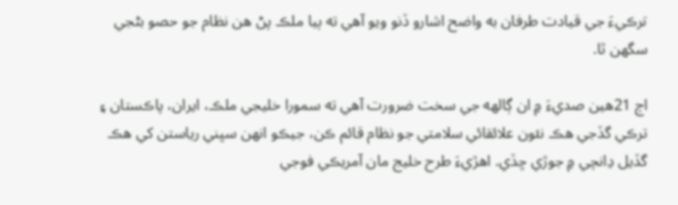ترڪيءَ جي قيادت طرفان به واضح اشارو ڏنو ويو آهي ته ٻيا ملڪ پڻ هن نظام جو حصو بڻجي سگهن ٿا.

اڄ 21هين صديءَ ۾ ان ڳالهه جي سخت ضرورت آهي ته سمورا خليجي ملڪ، ايران، پاڪستان ۽ ترڪي گڏجي هڪ نئون علائقائي سلامتي جو نظام قائم ڪن، جيڪو انهن سڀني رياستن کي هڪ گڏيل ڍانچي ۾ جوڙي ڇڏي. اهڙيءَ طرح خليج مان آمريڪي فوجي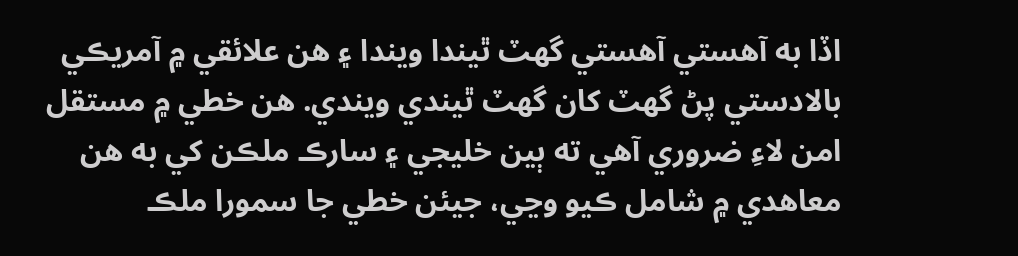اڏا به آهستي آهستي گهٽ ٿيندا ويندا ۽ هن علائقي ۾ آمريڪي بالادستي پڻ گهٽ کان گهٽ ٿيندي ويندي. هن خطي ۾ مستقل امن لاءِ ضروري آهي ته ٻين خليجي ۽ سارڪ ملڪن کي به هن معاهدي ۾ شامل ڪيو وڃي، جيئن خطي جا سمورا ملڪ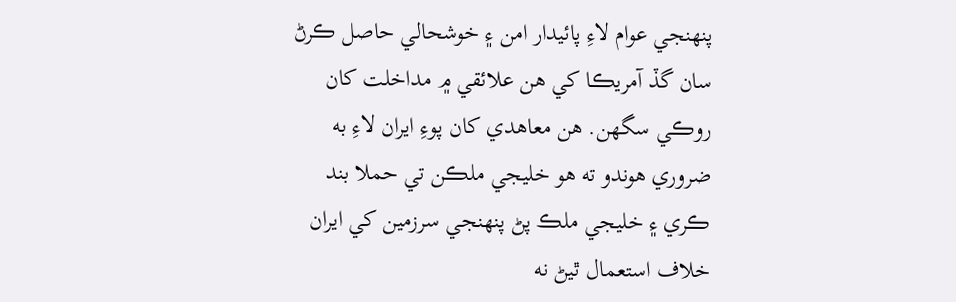پنهنجي عوام لاءِ پائيدار امن ۽ خوشحالي حاصل ڪرڻ سان گڏ آمريڪا کي هن علائقي ۾ مداخلت کان روڪي سگهن. هن معاهدي کان پوءِ ايران لاءِ به ضروري هوندو ته هو خليجي ملڪن تي حملا بند ڪري ۽ خليجي ملڪ پڻ پنهنجي سرزمين کي ايران خلاف استعمال ٿيڻ نه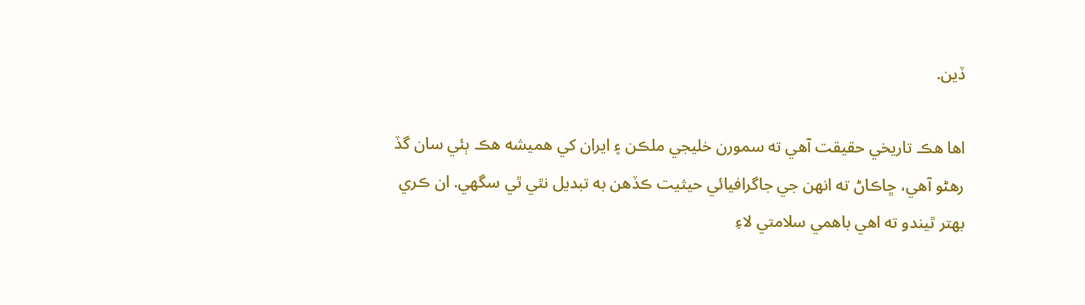ڏين.

اها هڪ تاريخي حقيقت آهي ته سمورن خليجي ملڪن ۽ ايران کي هميشه هڪ ٻئي سان گڏ رهڻو آهي، ڇاڪاڻ ته انهن جي جاگرافيائي حيثيت ڪڏهن به تبديل نٿي ٿي سگهي. ان ڪري بهتر ٿيندو ته اهي باهمي سلامتي لاءِ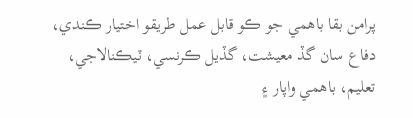پرامن بقا باهمي جو ڪو قابل عمل طريقو اختيار ڪندي، دفاع سان گڏ معيشت، گڏيل ڪرنسي، ٽيڪنالاجي، تعليم، باهمي واپار ۽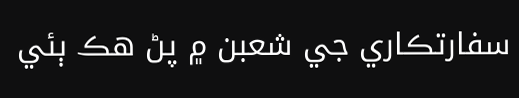سفارتڪاري جي شعبن ۾ پڻ هڪ ٻئي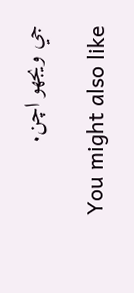جي ويجهو اچن.

You might also like